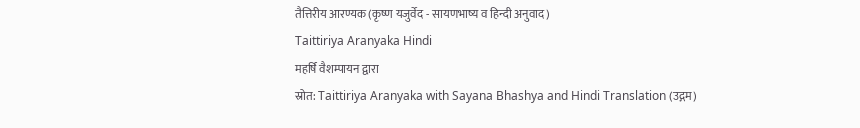तैत्तिरीय आरण्यक (कृष्ण यजुर्वेद - सायणभाष्य व हिन्दी अनुवाद)
Taittiriya Aranyaka Hindi
महर्षि वैशम्पायन द्वारा
स्रोत: Taittiriya Aranyaka with Sayana Bhashya and Hindi Translation (उद्गम)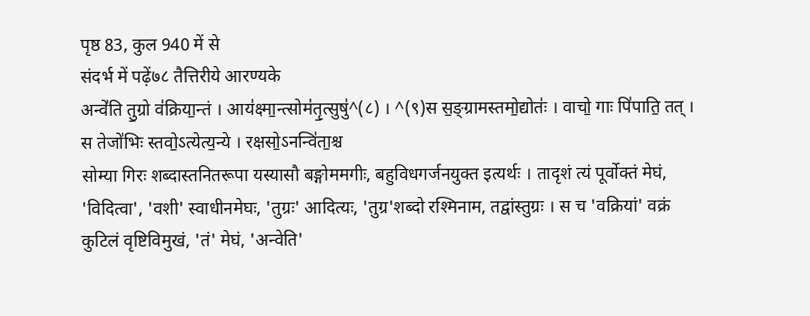पृष्ठ 83, कुल 940 में से
संदर्भ में पढ़ें७८ तैत्तिरीये आरण्यके
अन्वे॑ति तु॒ग्रो व॑क्रिया॒न्तं । आय॑क्ष्मा॒न्त्सोम॑तृ॒त्सुषु॑^(८) । ^(९)स स॒ङ्ग्रामस्तमो॒द्योतः॑ । वाचो॒ गाः पि॑पाति॒ तत् । स तेजो॑भिः स्तवो॒ऽत्येत्य॒न्ये । रक्षसो॒ऽनन्वि॑ता॒श्च
सोम्या गिरः शब्दास्तनितरूपा यस्यासौ बङ्गोममगीः, बहुविधगर्जनयुक्त इत्यर्थः । तादृशं त्यं पूर्वोक्तं मेघं, 'विदित्वा', 'वशी' स्वाधीनमेघः, 'तुग्रः' आदित्यः, 'तुग्र'शब्दो रश्मिनाम, तद्वांस्तुग्रः । स च 'वक्रियां' वक्रं कुटिलं वृष्टिविमुखं, 'तं' मेघं, 'अन्वेति'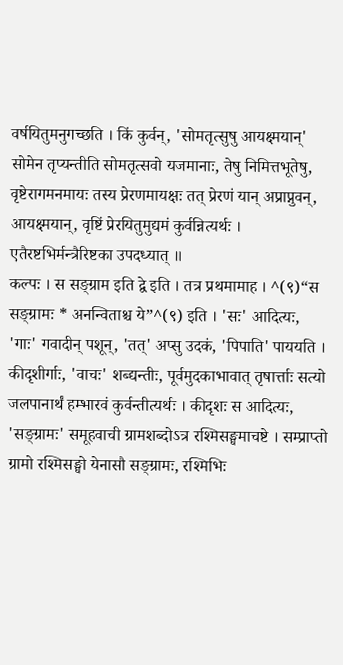वर्षयितुमनुगच्छति । किं कुर्वन्, 'सोमतृत्सुषु आयक्ष्मयान्' सोमेन तृप्यन्तीति सोमतृत्सवो यजमानाः, तेषु निमित्तभूतेषु, वृष्टेरागमनमायः तस्य प्रेरणमायक्षः तत् प्रेरणं यान् अप्राप्नुवन्, आयक्ष्मयान्, वृष्टिं प्रेरयितुमुद्यमं कुर्वन्नित्यर्थः । एतैरष्टभिर्मन्त्रैरिष्टका उपदध्यात् ॥
कल्पः । स सङ्ग्राम इति द्वे इति । तत्र प्रथमामाह । ^(९)“स सङ्ग्रामः * अनन्विताश्च ये”^(९) इति । 'सः' आदित्यः, 'गाः' गवादीन् पशून्, 'तत्' अप्सु उदकं, 'पिपाति' पाययति । कीदृशीर्गाः, 'वाचः' शब्द्यन्तीः, पूर्वमुदकाभावात् तृषार्त्ताः सत्यो जलपानार्थं हम्भारवं कुर्वन्तीत्यर्थः । कीदृशः स आदित्यः, 'सङ्ग्रामः' समूहवाची ग्रामशब्दोऽत्र रश्मिसङ्घमाचष्टे । सम्प्राप्तो ग्रामो रश्मिसङ्घो येनासौ सङ्ग्रामः, रश्मिभिः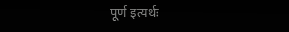पूर्ण इत्यर्थः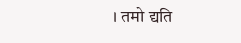। तमो द्यति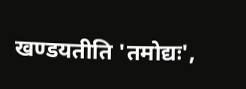खण्डयतीति 'तमोद्यः',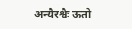अन्यैरश्वैः ऊतो